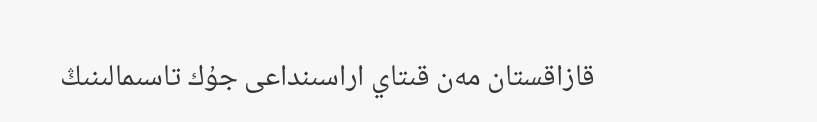قازاقستان مەن قىتاي اراسىنداعى جۇك تاسىمالىنىڭ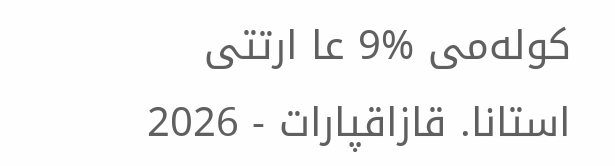كولەمى %9 عا ارتتى
استانا. قازاقپارات - 2026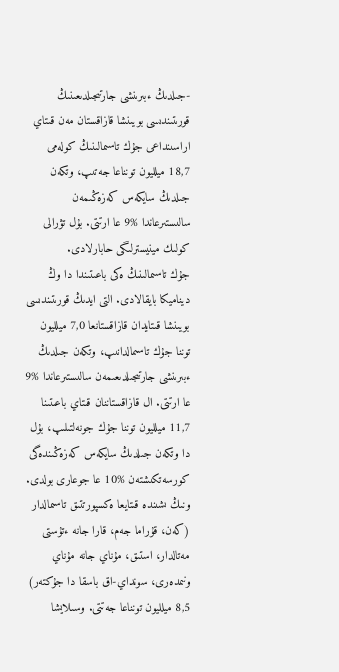-جىلدىڭ ءبىرىنشى جارتىجىلدىعىنىڭ قورىتىندىسى بويىنشا قازاقستان مەن قىتاي اراسىنداعى جۇك تاسىمالىنىڭ كولەمى 18,7 ميلليون تونناعا جەتىپ، وتكەن جىلدىڭ سايكەس كەزەڭىمەن سالىستىرعاندا %9 عا ارتتى. بۇل تۋرالى كولىك مينيسترلىگى حابارلادى.
جۇك تاسىمالىنىڭ ەكى باعىتىندا دا وڭ ديناميكا بايقالادى. التى ايدىڭ قورىتىندىسى بويىنشا قىتايدان قازاقستانعا 7,0 ميلليون توننا جۇك تاسىمالدانىپ، وتكەن جىلدىڭ ءبىرىنشى جارتىجىلدىعىمەن سالىستىرعاندا %9 عا ارتتى. ال قازاقستاننان قىتاي باعىتىنا 11,7 ميلليون توننا جۇك جونەلتىلىپ، بۇل دا وتكەن جىلدىڭ سايكەس كەزەڭىندەگى كورسەتكىشتەن %10 عا جوعارى بولدى. ونىڭ ىشىندە قىتايعا ەكسپورتتىق تاسىمالدار (كەن، قۇراما جەم، قارا جانە ءتۇستى مەتالدار، استىق، مۇناي جانە مۇناي ونىمدەرى، سونداي-اق باسقا دا جۇكتەر) 8,5 ميلليون تونناعا جەتتى. وسىلايشا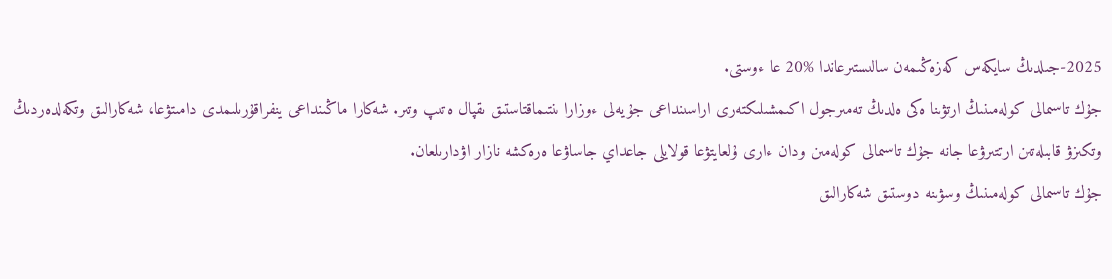2025-جىلدىڭ سايكەس كەزەڭىمەن سالىستىرعاندا %20 عا ءوستى.
جۇك تاسىمالى كولەمىنىڭ ارتۋىنا ەكى ەلدىڭ تەمىرجول اكىمشىلىكتەرى اراسىنداعى جۇيەلى ءوزارا ىنتىماقتاستىق ىقپال ەتىپ وتىر. شەكارا ماڭىنداعى ينفراقۇرىلىمدى دامىتۋعا، شەكارالىق وتكەلدەردىڭ وتكىزۋ قابىلەتىن ارتتىرۋعا جانە جۇك تاسىمالى كولەمىن ودان ءارى ۇلعايتۋعا قولايلى جاعداي جاساۋعا ەرەكشە نازار اۋدارىلعان.
جۇك تاسىمالى كولەمىنىڭ وسۋىنە دوستىق شەكارالىق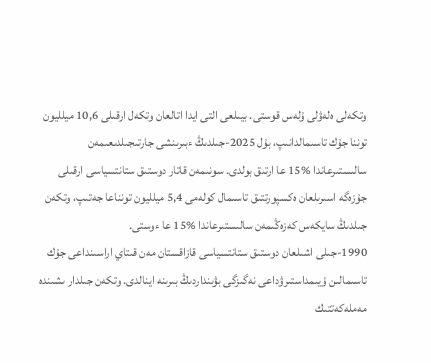وتكەلى ەلەۋلى ۇلەس قوستى. بيىلعى التى ايدا اتالعان وتكەل ارقىلى 10,6 ميلليون توننا جۇك تاسىمالدانىپ، بۇل 2025-جىلدىڭ ءبىرىنشى جارتىجىلدىعىمەن سالىستىرعاندا %15 عا ارتىق بولدى. سونىمەن قاتار دوستىق ستانتسياسى ارقىلى جۇزەگە اسىرىلعان ەكسپورتتىق تاسىمال كولەمى 5,4 ميلليون تونناعا جەتىپ، وتكەن جىلدىڭ سايكەس كەزەڭىمەن سالىستىرعاندا %15 عا ءوستى.
1990-جىلى اشىلعان دوستىق ستانتسياسى قازاقستان مەن قىتاي اراسىنداعى جۇك تاسىمالىن ۇيىمداستىرۋداعى نەگىزگى بۋىنداردىڭ بىرىنە اينالدى. وتكەن جىلدار ىشىندە مەملەكەتتىك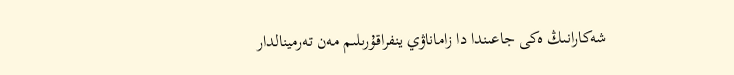شەكارانىڭ ەكى جاعىندا دا زاماناۋي ينفراقۇرىلىم مەن تەرمينالدار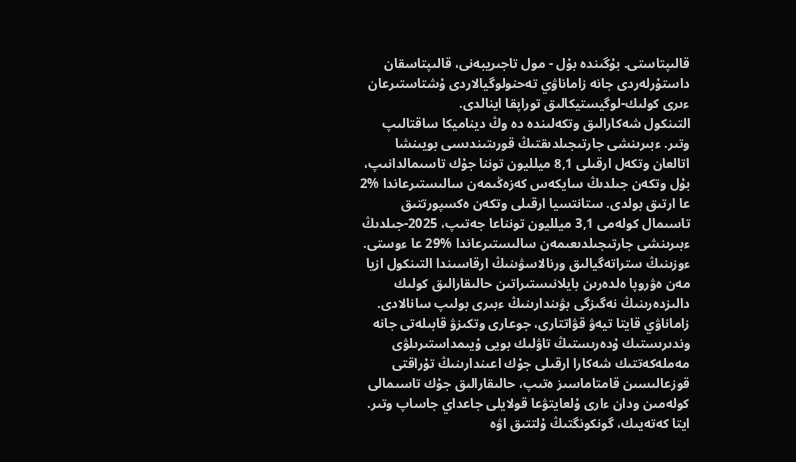قالىپتاستى. بۇگىندە بۇل - مول تاجىريبەنى، قالىپتاسقان داستۇرلەردى جانە زاماناۋي تەحنولوگيالاردى ۇشتاستىرعان ءىرى كولىك-لوگيستيكالىق توراپقا اينالدى.
التىنكول شەكارالىق وتكەلىندە دە وڭ ديناميكا ساقتالىپ وتىر. ءبىرىنشى جارتىجىلدىقتىڭ قورىتىندىسى بويىنشا اتالعان وتكەل ارقىلى 8,1 ميلليون توننا جۇك تاسىمالدانىپ، بۇل وتكەن جىلدىڭ سايكەس كەزەڭىمەن سالىستىرعاندا %2 عا ارتىق بولدى. ستانتسيا ارقىلى وتكەن ەكسپورتتىق تاسىمال كولەمى 3,1 ميلليون تونناعا جەتىپ، 2025-جىلدىڭ ءبىرىنشى جارتىجىلدىعىمەن سالىستىرعاندا %29 عا ءوستى.
ءوزىنىڭ ستراتەگيالىق ورنالاسۋىنىڭ ارقاسىندا التىنكول ازيا مەن ەۋروپا ەلدەرىن بايلانىستىراتىن حالىقارالىق كولىك دالىزدەرىنىڭ نەگىزگى بۋىندارىنىڭ ءبىرى بولىپ سانالادى. زاماناۋي قايتا تيەۋ قۋاتتارى، جوعارى وتكىزۋ قابىلەتى جانە وندىرىستىك ۇدەرىستىڭ تاۋلىك بويى ۇيىمداستىرىلۋى مەملەكەتتىك شەكارا ارقىلى جۇك اعىندارىنىڭ تۇراقتى قوزعالىسىن قامتاماسىز ەتىپ، حالىقارالىق جۇك تاسىمالى كولەمىن ودان ءارى ۇلعايتۋعا قولايلى جاعداي جاساپ وتىر.
ايتا كەتەيىك، گونكونگتىڭ ۇلتتىق اۋە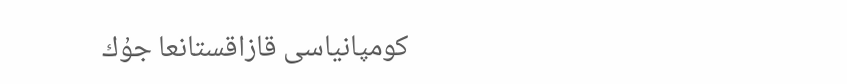كومپانياسى قازاقستانعا جۇك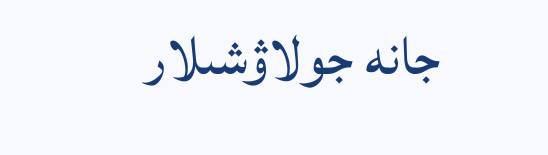جانە جولاۋشىلار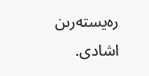رەيستەرىن اشادى.